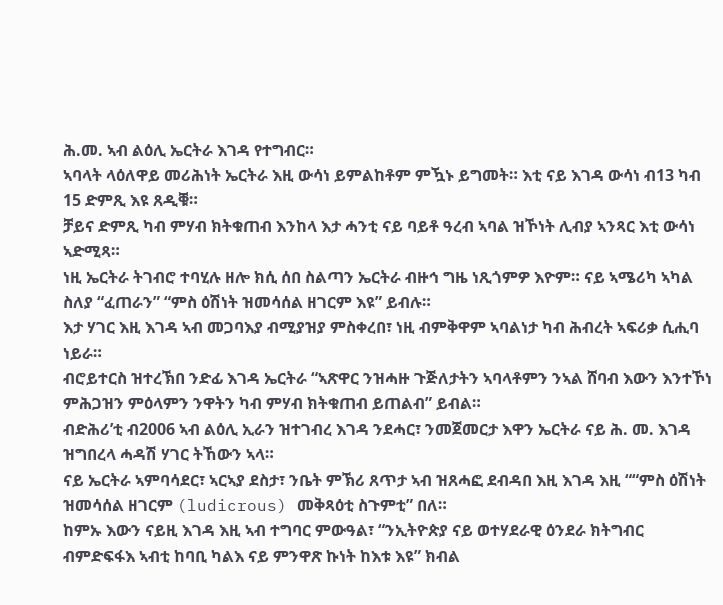ሕ.መ. ኣብ ልዕሊ ኤርትራ እገዳ የተግብር።
ኣባላት ላዕለዋይ መሪሕነት ኤርትራ እዚ ውሳነ ይምልከቶም ምዃኑ ይግመት። እቲ ናይ እገዳ ውሳነ ብ13 ካብ 15 ድምጺ እዩ ጸዲቑ።
ቻይና ድምጺ ካብ ምሃብ ክትቁጠብ እንከላ እታ ሓንቲ ናይ ባይቶ ዓረብ ኣባል ዝኾነት ሊብያ ኣንጻር እቲ ውሳነ ኣድሚጻ።
ነዚ ኤርትራ ትገብሮ ተባሂሉ ዘሎ ክሲ ሰበ ስልጣን ኤርትራ ብዙኅ ግዜ ነጺጎምዎ እዮም። ናይ ኣሜሪካ ኣካል ስለያ “ፈጠራን” “ምስ ዕሽነት ዝመሳሰል ዘገርም እዩ” ይብሉ።
እታ ሃገር እዚ እገዳ ኣብ መጋባእያ ብሚያዝያ ምስቀረበ፣ ነዚ ብምቅዋም ኣባልነታ ካብ ሕብረት ኣፍሪቃ ሲሒባ ነይራ።
ብሮይተርስ ዝተረኽበ ንድፊ እገዳ ኤርትራ “ኣጽዋር ንዝሓዙ ጉጅለታትን ኣባላቶምን ንኣል ሸባብ እውን እንተኾነ ምሕጋዝን ምዕላምን ንዋትን ካብ ምሃብ ክትቁጠብ ይጠልብ” ይብል።
ብድሕሪ’ቲ ብ2006 ኣብ ልዕሊ ኢራን ዝተገብረ እገዳ ንደሓር፣ ንመጀመርታ እዋን ኤርትራ ናይ ሕ. መ. እገዳ ዝግበረላ ሓዳሽ ሃገር ትኸውን ኣላ።
ናይ ኤርትራ ኣምባሳደር፣ ኣርኣያ ደስታ፣ ንቤት ምኽሪ ጸጥታ ኣብ ዝጸሓፎ ደብዳበ እዚ እገዳ እዚ ““ምስ ዕሽነት ዝመሳሰል ዘገርም (ludicrous) መቅጻዕቲ ስጉምቲ” በለ።
ከምኡ እውን ናይዚ እገዳ እዚ ኣብ ተግባር ምውዓል፣ “ንኢትዮጵያ ናይ ወተሃደራዊ ዕንደራ ክትግብር ብምድፍፋእ ኣብቲ ከባቢ ካልእ ናይ ምንዋጽ ኩነት ከእቱ እዩ” ክብል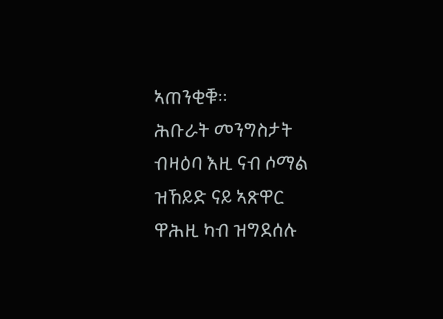ኣጠንቂቑ።
ሕቡራት መንግስታት ብዛዕባ እዚ ናብ ሶማል ዝኸይድ ናይ ኣጽዋር ዋሕዚ ካብ ዝግደሰሉ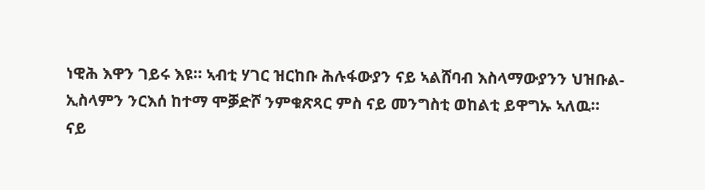ነዊሕ እዋን ገይሩ እዩ። ኣብቲ ሃገር ዝርከቡ ሕሉፋውያን ናይ ኣልሸባብ እስላማውያንን ህዝቡል-ኢስላምን ንርእሰ ከተማ ሞቓድሾ ንምቁጽጻር ምስ ናይ መንግስቲ ወከልቲ ይዋግኡ ኣለዉ።
ናይ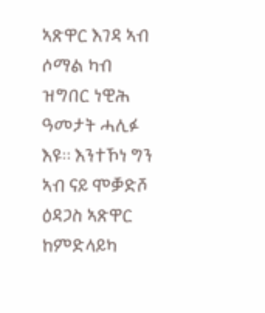ኣጽዋር እገዳ ኣብ ሶማል ካብ ዝግበር ነዊሕ ዓመታት ሓሊፉ እዩ። እንተኾነ ግን ኣብ ናይ ሞቓድሾ ዕዳጋስ ኣጽዋር ከምድላይካ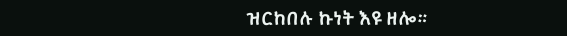ዝርከበሉ ኩነት እዩ ዘሎ።